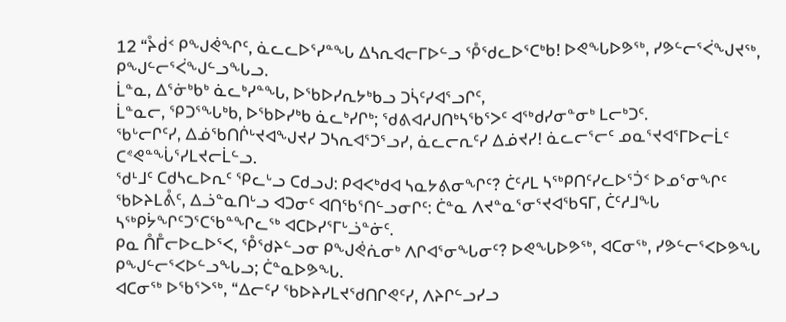12 “ᔧᑰᑉ ᑭᖑᕚᖏᑦ, ᓈᓚᓚᐅᕐᓯᓐᖓ ᐃᓴᕆᐊᓕᒥᐅᓪᓗ ᕾᖁᓚᐅᕐᑕᒃᑲ! ᐅᕙᖓᐅᕗᖅ, ᓯᕗᓪᓕᕐᐹᖑᔪᖅ, ᑭᖑᓪᓕᕐᐹᖑᓪᓗᖓᓗ.
ᒫᓐᓇ, ᐃᕐᓃᒃᑲᒃ ᓈᓚᒃᓯᓐᖓ, ᐅᖃᐅᓯᕆᔭᒃᑲᓗ ᑐᓵᑦᓯᐊᕐᓗᒋᑦ,
ᒫᓐᓇᓕ, ᕿᑐᕐᖓᒃᑲ, ᐅᖃᐅᓯᒃᑲ ᓈᓚᒃᓯᒋᒃ; ᖁᕕᐊᓱᒍᑎᒃᓴᖃᕐᐳᑦ ᐊᖅᑯᓯᓂᓐᓂᒃ ᒪᓕᒃᑐᑦ.
ᖃᒡᓕᒋᑦᓯ, ᐃᓅᖃᑎᒌᒡᔪᐊᖑᔪᓯ ᑐᓴᕆᐊᕐᑐᕐᓗᓯ, ᓈᓚᓕᕆᑦᓯ ᐃᓅᔪᓯ! ᓈᓚᓕᕐᓕᑦ ᓄᓇᕐᔪᐊᕐᒥᐅᓕᒫᑦ ᑕᕝᕙᓐᖔᕐᓯᒪᔪᓕᒫᓪᓗ.
ᖁᒻᒧᑦ ᑕᑯᓴᓚᐅᕆᑦ ᕿᓚᒡᓗ ᑕᑯᓗᒍ: ᑭᐊᐸᒃᑯᐊ ᓴᓇᔭᕕᓂᖏᑦ? ᑖᑦᓱᒪ ᓴᖅᑭᑎᑦᓯᓚᐅᕐᑑᑉ ᐅᓄᕐᓂᖏᑦ ᖃᐅᔨᒪᕔᑦ, ᐃᓘᓐᓇᑎᒡᓗ ᐊᑐᓂᑦ ᐊᑎᖃᕐᑎᓪᓗᓂᒋᑦ: ᑖᓐᓇ ᐱᔪᓐᓇᕐᓂᕐᔪᐊᖃᕋᒥ, ᑖᑦᓱᒧᖓ ᓴᖅᑭᔮᖏᑦᑐᕐᑕᖃᓐᖏᓚᖅ ᐊᑕᐅᓯᕐᒥᒡᓘᓐᓃᑦ.
ᑭᓇ ᑍᒤᓕᐅᓚᐅᕐᐸ, ᕾᖁᔨᓪᓗᓂ ᑭᖑᕚᕇᓂᒃ ᐱᒋᐊᕐᓂᖓᓂᑦ? ᐅᕙᖓᐅᕗᖅ, ᐊᑕᓂᖅ, ᓯᕗᓪᓕᕐᐸᐅᕗᖓ ᑭᖑᓪᓕᕐᐸᐅᓪᓗᖓᓗ; ᑖᓐᓇᐅᕗᖓ.
ᐊᑕᓂᖅ ᐅᖃᕐᐳᖅ, “ᐃᓕᑦᓯ ᖃᐅᔨᓯᒪᔪᖁᑎᒋᕙᑦᓯ, ᐱᔨᒋᓪᓗᓯᓗ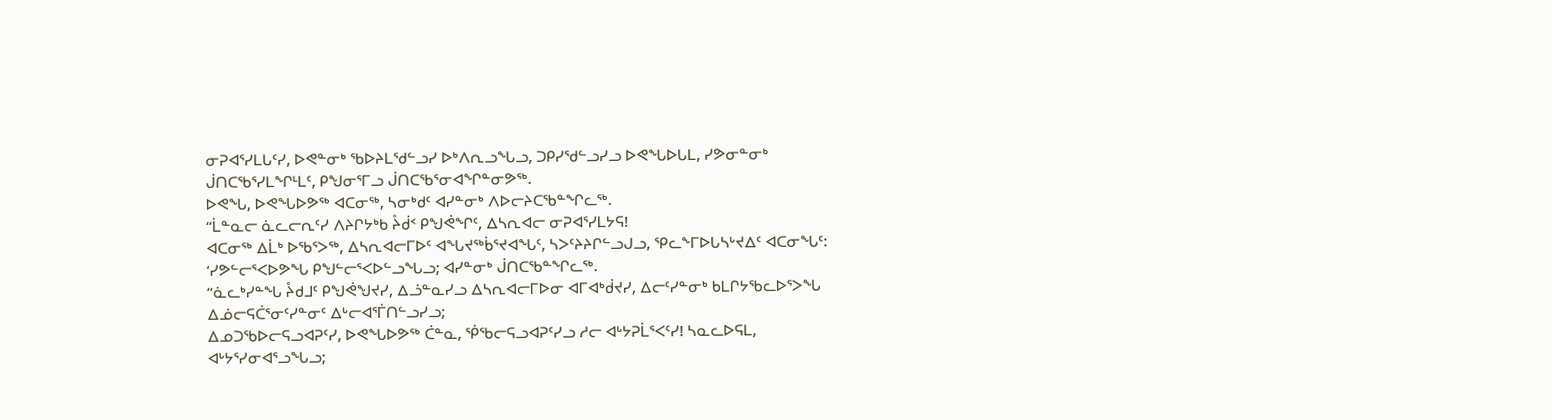ᓂᕈᐊᕐᓯᒪᒐᑦᓯ, ᐅᕙᓐᓂᒃ ᖃᐅᔨᒪᖁᓪᓗᓯ ᐅᒃᐱᕆᓗᖓᓗ, ᑐᑭᓯᖁᓪᓗᓯᓗ ᐅᕙᖓᐅᒐᒪ, ᓯᕗᓂᓐᓂᒃ ᒎᑎᑕᖃᕐᓯᒪᖏᒻᒪᑦ, ᑭᖑᓂᕐᒥᓗ ᒎᑎᑕᖃᕐᓂᐊᖏᓐᓂᕗᖅ.
ᐅᕙᖓ, ᐅᕙᖓᐅᕗᖅ ᐊᑕᓂᖅ, ᓴᓂᒃᑯᑦ ᐊᓯᓐᓂᒃ ᐱᐅᓕᔨᑕᖃᓐᖏᓚᖅ.
“ᒫᓐᓇᓕ ᓈᓚᓕᕆᑦᓯ ᐱᔨᒋᔭᒃᑲ ᔧᑰᑉ ᑭᖑᕚᖏᑦ, ᐃᓴᕆᐊᓕ ᓂᕈᐊᕐᓯᒪᔭᕋ!
ᐊᑕᓂᖅ ᐃᒫᒃ ᐅᖃᕐᐳᖅ, ᐃᓴᕆᐊᓕᒥᐅᑦ ᐊᖓᔪᖅᑳᕐᔪᐊᖓᑦ, ᓴᐳᑦᔨᔨᒋᓪᓗᒍᓗ, ᕿᓚᖕᒥᐅᒐᓴᒡᔪᐃᑦ ᐊᑕᓂᖓᑦ: ‘ᓯᕗᓪᓕᕐᐸᐅᕗᖓ ᑭᖑᓪᓕᕐᐸᐅᓪᓗᖓᓗ; ᐊᓯᓐᓂᒃ ᒎᑎᑕᖃᓐᖏᓚᖅ.
“ᓈᓚᒃᓯᓐᖓ ᔧᑯᒧᑦ ᑭᖑᕚᖑᔪᓯ, ᐃᓘᓐᓇᓯᓗ ᐃᓴᕆᐊᓕᒥᐅᓂ ᐊᒥᐊᒃᑰᔪᓯ, ᐃᓕᑦᓯᓐᓂᒃ ᑲᒪᒋᔭᖃᓚᐅᕐᐳᖓ ᐃᓅᓕᕋᑖᕐᓂᑦᓯᓐᓂᑦ ᐃᒡᓕᐊᕐᒦᑎᓪᓗᓯᓗ;
ᐃᓄᑐᖃᐅᓕᕋᓗᐊᕈᑦᓯ, ᐅᕙᖓᐅᕗᖅ ᑖᓐᓇ, ᖀᖃᓕᕋᓗᐊᕈᑦᓯᓗ ᓱᓕ ᐊᒡᔭᕈᒫᕐᐸᑦᓯ! ᓴᓇᓚᐅᕋᒪ, ᐊᒡᔭᕐᓯᓂᐊᕐᓗᖓᓗ;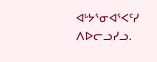ᐊᒡᔭᕐᓂᐊᕐᐸᑦᓯ ᐱᐅᓕᓗᓯᓗ.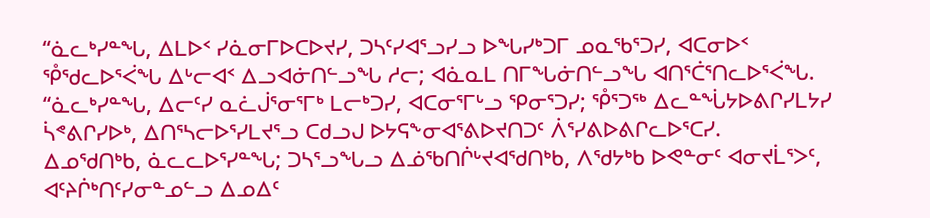“ᓈᓚᒃᓯᓐᖓ, ᐃᒪᐅᑉ ᓯᓈᓂᒥᐅᑕᐅᔪᓯ, ᑐᓴᑦᓯᐊᕐᓗᓯᓗ ᐅᖓᓯᒃᑐᒥ ᓄᓇᖃᕐᑐᓯ, ᐊᑕᓂᐅᑉ ᕾᖁᓚᐅᕐᐹᖓ ᐃᒡᓕᐊᑉ ᐃᓗᐊᓃᑎᓪᓗᖓ ᓱᓕ; ᐊᓈᓇᒪ ᑎᒥᖓᓃᑎᓪᓗᖓ ᐊᑎᕐᑖᕐᑎᓚᐅᕐᐹᖓ.
“ᓈᓚᒃᓯᓐᖓ, ᐃᓕᑦᓯ ᓇᓛᒎᕐᓂᕐᒥᒃ ᒪᓕᒃᑐᓯ, ᐊᑕᓂᕐᒥᒡᓗ ᕿᓂᕐᑐᓯ; ᕾᕐᑐᖅ ᐃᓚᓐᖔᔭᐅᕕᒋᓯᒪᔭᓯ ᓵᕝᕕᒋᓯᐅᒃ, ᐃᑎᕐᓴᓕᐅᕐᓯᒪᔪᕐᓗ ᑕᑯᓗᒍ ᐅᔭᕋᖕᓂᐊᕐᕕᐅᔪᑎᑐᑦ ᐲᕐᓯᕕᐅᕕᒋᓚᐅᕐᑕᓯ.
ᐃᓄᖁᑎᒃᑲ, ᓈᓚᓚᐅᕐᓯᓐᖓ; ᑐᓴᕐᓗᖓᓗ ᐃᓅᖃᑎᒌᒡᔪᐊᖁᑎᒃᑲ, ᐱᖁᔭᒃᑲ ᐅᕙᓐᓂᑦ ᐊᓂᔪᒫᕐᐳᑦ, ᐊᑦᔨᒌᒃᑎᑦᓯᓂᓐᓄᓪᓗ ᐃᓄᐃᑦ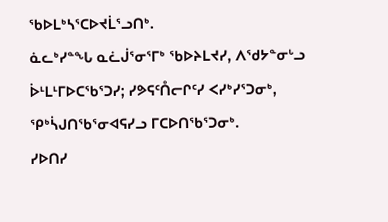ᖃᐅᒪᒃᓴᕐᑕᐅᔪᒫᕐᓗᑎᒃ.
ᓈᓚᒃᓯᓐᖓ ᓇᓛᒎᕐᓂᕐᒥᒃ ᖃᐅᔨᒪᔪᓯ, ᐱᖁᔭᓐᓂᒡᓗ ᐆᒻᒪᒻᒥᐅᑕᖃᕐᑐᓯ; ᓯᕗᕋᑦᑍᓕᒋᑦᓯ ᐸᓯᒃᓯᕐᑐᓂᒃ, ᕿᒃᓵᒍᑎᖃᕐᓂᐊᕋᓯᓗ ᒥᑕᐅᑎᖃᕐᑐᓂᒃ.
ᓯᐅᑎᓯ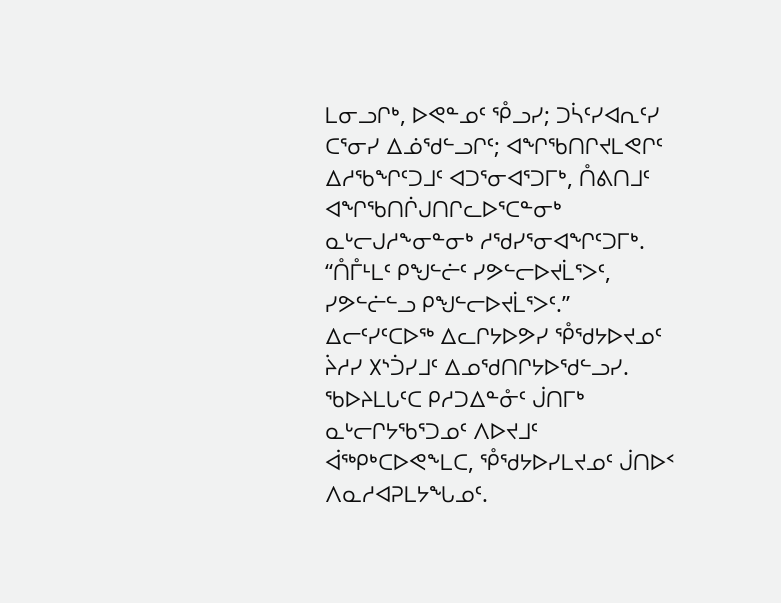ᒪᓂᓗᒋᒃ, ᐅᕙᓐᓄᑦ ᕾᓗᓯ; ᑐᓵᑦᓯᐊᕆᑦᓯ ᑕᕐᓂᓯ ᐃᓅᖁᓪᓗᒋᑦ; ᐊᖏᖃᑎᒋᔪᒪᕙᒋᑦ ᐃᓱᖃᖏᑦᑐᒧᑦ ᐊᑐᕐᓂᐊᕐᑐᒥᒃ, ᑍᕕᑎᒧᑦ ᐊᖏᖃᑎᒌᒍᑎᒋᓚᐅᕐᑕᓐᓂᒃ ᓇᒡᓕᒍᓱᖕᓂᓐᓂᒃ ᓱᖁᓯᕐᓂᐊᖏᑦᑐᒥᒃ.
“ᑍᒤᒻᒪᑦ ᑭᖑᓪᓖᑦ ᓯᕗᓪᓕᐅᔪᒫᕐᐳᑦ, ᓯᕗᓪᓖᓪᓗ ᑭᖑᓪᓕᐅᔪᒫᕐᐳᑦ.”
ᐃᓕᑦᓯᑦᑕᐅᖅ ᐃᓚᒋᔭᐅᕗᓯ ᕾᖁᔭᐅᔪᓄᑦ ᔩᓱᓯ ᙭ᔅᑑᓯᒧᑦ ᐃᓄᖁᑎᒋᔭᐅᖁᓪᓗᓯ.
ᖃᐅᔨᒪᒐᑦᑕ ᑭᓱᑐᐃᓐᓁᑦ ᒎᑎᒥᒃ ᓇᒡᓕᒋᔭᖃᕐᑐᓄᑦ ᐱᐅᔪᒧᑦ ᐋᖅᑭᒃᑕᐅᕙᖕᒪᑕ, ᕾᖁᔭᐅᓯᒪᔪᓄᑦ ᒎᑎᐅᑉ ᐱᓇᓱᐊᕈᒪᔭᖓᓄᑦ.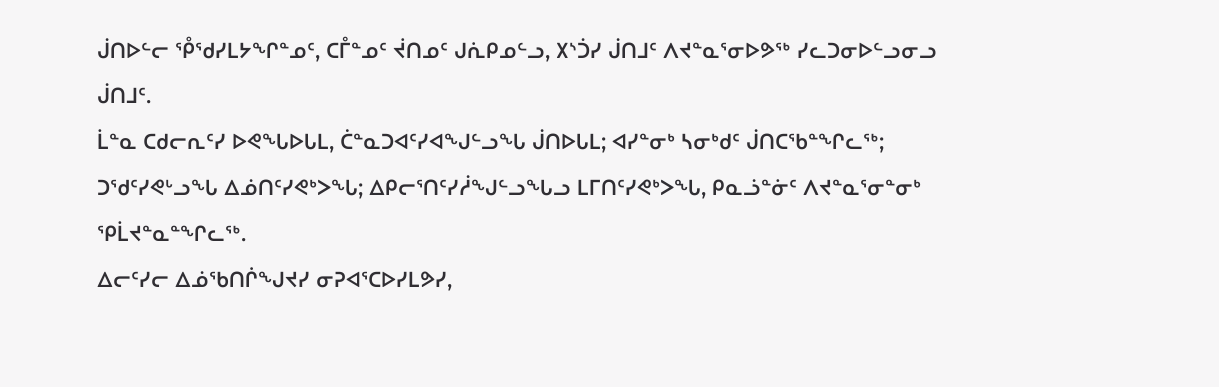ᒎᑎᐅᓪᓕ ᕾᖁᓯᒪᔭᖏᓐᓄᑦ, ᑕᒤᓐᓄᑦ ᔫᑎᓄᑦ ᒍᕇᑭᓄᓪᓗ, ᙭ᔅᑑᓯ ᒎᑎᒧᑦ ᐱᔪᓐᓇᕐᓂᐅᕗᖅ ᓯᓚᑐᓂᐅᓪᓗᓂᓗ ᒎᑎᒧᑦ.
ᒫᓐᓇ ᑕᑯᓕᕆᑦᓯ ᐅᕙᖓᐅᒐᒪ, ᑖᓐᓇᑐᐊᑦᓯᐊᖑᓪᓗᖓ ᒎᑎᐅᒐᒪ; ᐊᓯᓐᓂᒃ ᓴᓂᒃᑯᑦ ᒎᑎᑕᖃᓐᖏᓚᖅ; ᑐᖁᑦᓯᕙᒡᓗᖓ ᐃᓅᑎᑦᓯᕙᒃᐳᖓ; ᐃᑭᓕᕐᑎᑦᓯᓲᖑᓪᓗᖓᓗ ᒪᒥᑎᑦᓯᕙᒃᐳᖓ, ᑭᓇᓘᓐᓃᑦ ᐱᔪᓐᓇᕐᓂᓐᓂᒃ ᕿᒫᔪᓐᓇᓐᖏᓚᖅ.
ᐃᓕᑦᓯᓕ ᐃᓅᖃᑎᒌᖑᔪᓯ ᓂᕈᐊᕐᑕᐅᓯᒪᕗᓯ,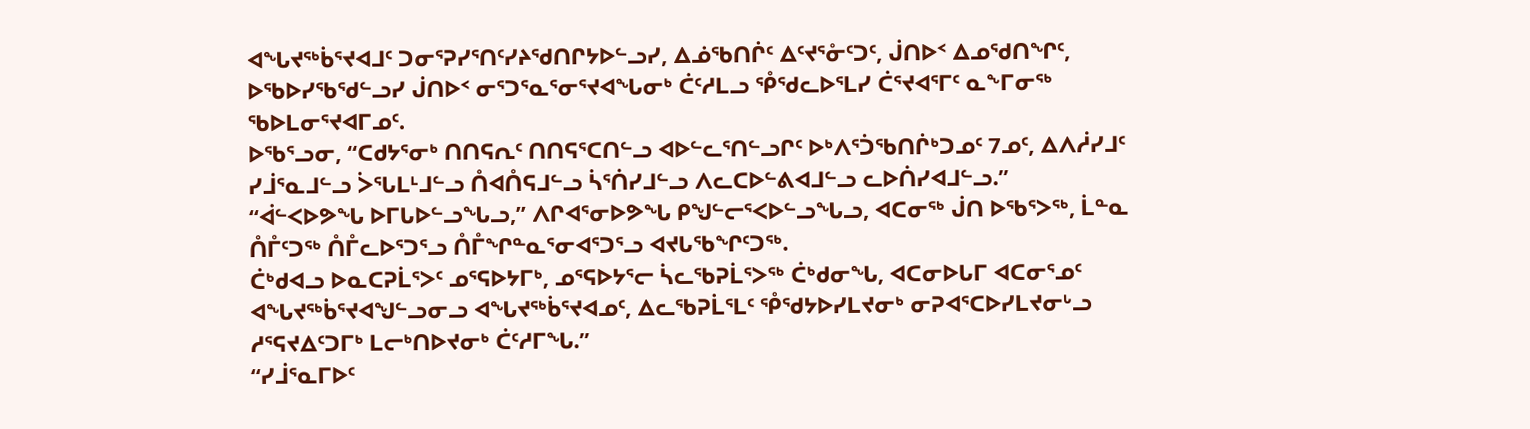ᐊᖓᔪᖅᑳᕐᔪᐊᒧᑦ ᑐᓂᕐᕈᓯᕐᑎᑦᓯᔨᖁᑎᒋᔭᐅᓪᓗᓯ, ᐃᓅᖃᑎᒌᑦ ᐃᑦᔪᕐᓁᑦᑐᑦ, ᒎᑎᐅᑉ ᐃᓄᖁᑎᖏᑦ, ᐅᖃᐅᓯᖃᖁᓪᓗᓯ ᒎᑎᐅᑉ ᓂᕐᑐᕐᓇᕐᓂᕐᔪᐊᖓᓂᒃ ᑖᑦᓱᒪᓗ ᕾᖁᓚᐅᕐᒪᓯ ᑖᕐᔪᐊᕐᒥᑦ ᓇᖕᒥᓂᖅ ᖃᐅᒪᓂᕐᔪᐊᒥᓄᑦ.
ᐅᖃᕐᓗᓂ, “ᑕᑯᔭᕐᓂᒃ ᑎᑎᕋᕆᑦ ᑎᑎᕋᕐᑕᑎᓪᓗ ᐊᐅᓪᓚᕐᑎᓪᓗᒋᑦ ᐅᒃᐱᕐᑑᖃᑎᒌᒃᑐᓄᑦ 7ᓄᑦ, ᐃᐱᓲᓯᒧᑦ ᓯᒨᕐᓇᒧᓪᓗ ᐴᕐᒐᒪᒻᒧᓪᓗ ᑍᐊᑍᕋᒧᓪᓗ ᓵᕐᑏᓯᒧᓪᓗ ᐱᓚᑕᐅᓪᕕᐊᒧᓪᓗ ᓚᐅᑏᓯᐊᒧᓪᓗ.”
“ᐋᓪᐸᐅᕗᖓ ᐅᒥᒐᐅᓪᓗᖓᓗ,” ᐱᒋᐊᕐᓂᐅᕗᖓ ᑭᖑᓪᓕᕐᐸᐅᓪᓗᖓᓗ, ᐊᑕᓂᖅ ᒎᑎ ᐅᖃᕐᐳᖅ, ᒫᓐᓇ ᑍᒤᑦᑐᖅ ᑍᒤᓚᐅᕐᑐᕐᓗ ᑍᒤᖏᓐᓇᕐᓂᐊᕐᑐᕐᓗ ᐊᔪᒐᖃᖏᑦᑐᖅ.
ᑖᒃᑯᐊᓗ ᐅᓇᑕᕈᒫᕐᐳᑦ ᓄᕐᕋᐅᔭᒥᒃ, ᓄᕐᕋᐅᔭᕐᓕ ᓵᓚᖃᕈᒫᕐᐳᖅ ᑖᒃᑯᓂᖓ, ᐊᑕᓂᐅᒐᒥ ᐊᑕᓂᕐᓄᑦ ᐊᖓᔪᖅᑳᕐᔪᐊᖑᓪᓗᓂᓗ ᐊᖓᔪᖅᑳᕐᔪᐊᓄᑦ, ᐃᓚᖃᕈᒫᕐᒪᑦ ᕾᖁᔭᐅᓯᒪᔪᓂᒃ ᓂᕈᐊᕐᑕᐅᓯᒪᔪᓂᒡᓗ ᓱᕐᕋᔪᐃᑦᑐᒥᒃ ᒪᓕᒃᑎᐅᔪᓂᒃ ᑖᑦᓱᒥᖓ.”
“ᓯᒨᕐᓇᒥᐅᑦ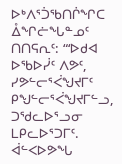ᐅᒃᐱᕐᑑᖃᑎᒌᖏᑕ ᐂᖏᓖᖓᓐᓄᑦ ᑎᑎᕋᕆᑦ: “‘ᐅᑯᐊ ᐅᖃᐅᓰᑦ ᐱᕗᑦ, ᓯᕗᓪᓕᕐᐹᖑᔪᒥᑦ ᑭᖑᓪᓕᕐᐹᖑᔪᒥᓪᓗ, ᑐᖁᓚᐅᕐᓗᓂ ᒪᑭᓚᐅᕐᑐᒥᑦ.
ᐋᓪᐸᐅᕗᖓ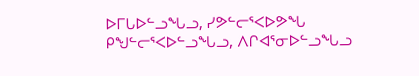ᐅᒥᒐᐅᓪᓗᖓᓗ, ᓯᕗᓪᓕᕐᐸᐅᕗᖓ ᑭᖑᓪᓕᕐᐸᐅᓪᓗᖓᓗ, ᐱᒋᐊᕐᓂᐅᓪᓗᖓᓗ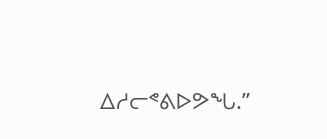ᐃᓱᓕᕝᕕᐅᕗᖓ.”